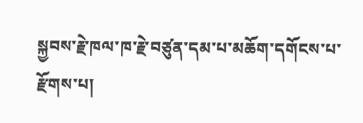སྐྱབས་རྗེ་ཁལ་ཁ་རྗེ་བཙུན་དམ་པ་མཆོག་དགོངས་པ་རྫོགས་པ།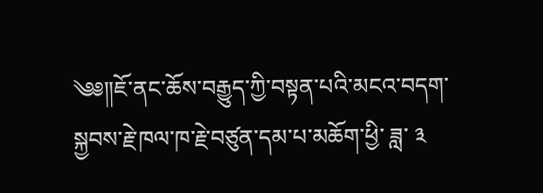༄༅༎ཇོ་ནང་ཆོས་བརྒྱུད་ཀྱི་བསྟན་པའི་མངའ་བདག་སྐྱབས་རྗེ་ཁལ་ཁ་རྗེ་བཙུན་དམ་པ་མཆོག་ཕྱི་ ཟླ་ ༣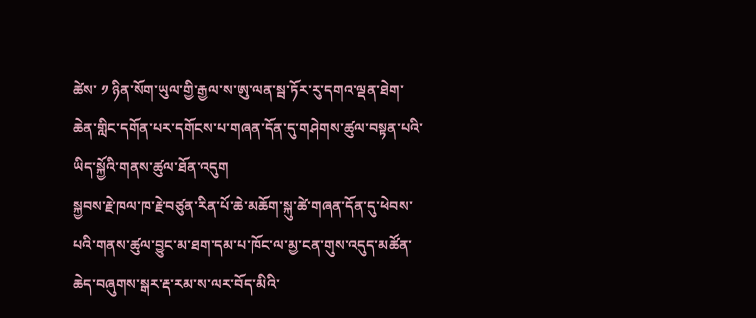ཚེས་ ༡ ཉིན་སོག་ཡུལ་གྱི་རྒྱལ་ས་ཨུ་ལན་སྦ་ཏོར་རུ་དགའ་ལྡན་ཐེག་ཆེན་གླིང་དགོན་པར་དགོངས་པ་གཞན་དོན་དུ་གཤེགས་ཚུལ་བསྟན་པའི་ཡིད་སྐྱོའི་གནས་ཚུལ་ཐོན་འདུག
སྐྱབས་རྗེ་ཁལ་ཁ་རྗེ་བཙུན་རིན་པོ་ཆེ་མཆོག་སྐུ་ཚེ་གཞན་དོན་དུ་ཕེབས་པའི་གནས་ཚུལ་བྱུང་མ་ཐག་དམ་པ་ཁོང་ལ་མྱ་ངན་གུས་འདུད་མཚོན་ཆེད་བཞུགས་སྒར་རྡ་རམ་ས་ལར་བོད་མིའི་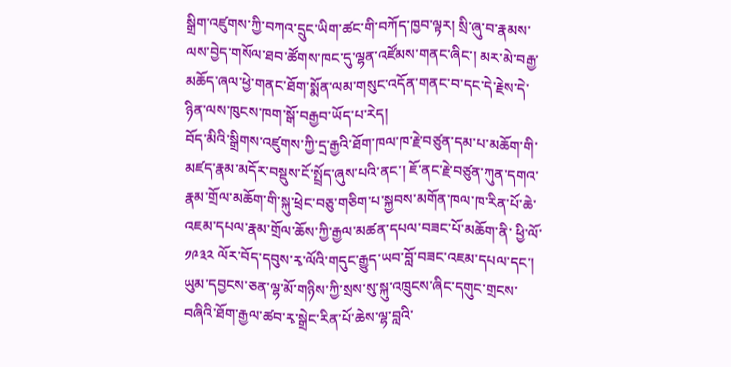སྒྲིག་འཛུགས་ཀྱི་བཀའ་དྲུང་ཡིག་ཚང་གི་བཀོད་ཁྱབ་ལྟར། སྲི་ཞུ་བ་རྣམས་ལས་བྱེད་གསོལ་ཐབ་ཚོགས་ཁང་དུ་ལྷན་འཛོམས་གནང་ཞིང་། མར་མེ་བརྒྱ་མཆོད་ཞལ་ཕྱེ་གནང་ཐོག་སྨོན་ལམ་གསུང་འདོན་གནང་བ་དང་དེ་རྗེས་དེ་ཉིན་ལས་ཁུངས་ཁག་སྒོ་བརྒྱབ་ཡོད་པ་རེད།
བོད་མིའི་སྒྲིགས་འཛུགས་ཀྱི་དྲ་རྒྱའི་ཐོག་ཁལ་ཁ་རྗེ་བཙུན་དམ་པ་མཆོག་གི་མཛད་རྣམ་མདོར་བསྡུས་ངོ་སྤྲོད་ཞུས་པའི་ནང་། ཇོ་ནང་རྗེ་བཙུན་ཀུན་དགའ་རྣམ་གྲོལ་མཆོག་གི་སྐུ་ཕྲེང་བཅུ་གཅིག་པ་སྐྱབས་མགོན་ཁལ་ཁ་རིན་པོ་ཆེ་འཇམ་དཔལ་རྣམ་གྲོལ་ཆོས་ཀྱི་རྒྱལ་མཚན་དཔལ་བཟང་པོ་མཆོག་ནི་ ཕྱི་ལོ་ ༡༩༣༢ ལོར་བོད་དབུས་རྭ་ལོའི་གདུང་རྒྱུད་ཡབ་བློ་བཟང་འཇམ་དཔལ་དང་། ཡུམ་དབྱངས་ཅན་ལྷ་མོ་གཉིས་ཀྱི་སྲས་སུ་སྐུ་འཁྲུངས་ཞིང་དགུང་གྲངས་བཞིའི་ཐོག་རྒྱལ་ཚབ་རྭ་སྒྲེང་རིན་པོ་ཆེས་ལྷ་བླའི་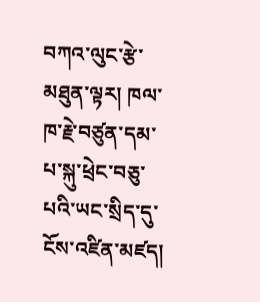བཀའ་ལུང་རྩེ་མཐུན་ལྟར། ཁལ་ཁ་རྗེ་བཙུན་དམ་པ་སྐུ་ཕྲེང་བཅུ་པའི་ཡང་སྲིད་དུ་ངོས་འཛིན་མཛད།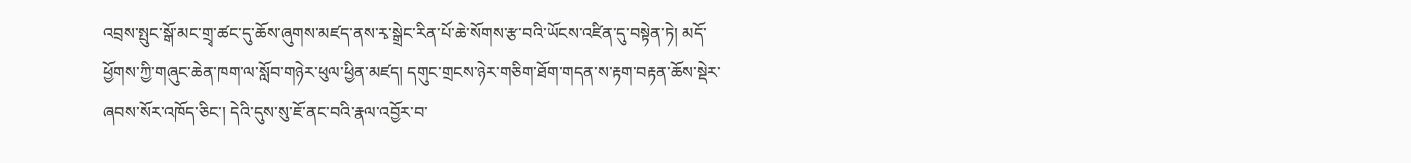འབྲས་སྤུང་སྒོ་མང་གྲྭ་ཚང་དུ་ཆོས་ཞུགས་མཛད་ནས་རྭ་སྒྲེང་རིན་པོ་ཆེ་སོགས་རྩ་བའི་ཡོངས་འཛིན་དུ་བསྟེན་ཏེ། མདོ་ཕྱོགས་ཀྱི་གཞུང་ཆེན་ཁག་ལ་སློབ་གཉེར་ཕུལ་ཕྱིན་མཛད། དགུང་གྲངས་ཉེར་གཅིག་ཐོག་གདན་ས་རྟག་བརྟན་ཆོས་སྡེར་ཞབས་སོར་འཁོད་ཅིང་། དེའི་དུས་སུ་ཇོ་ནང་བའི་རྣལ་འབྱོར་བ་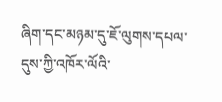ཞིག་དང་མཉམ་དུ་ཇོ་ལུགས་དཔལ་དུས་ཀྱི་འཁོར་ལོའི་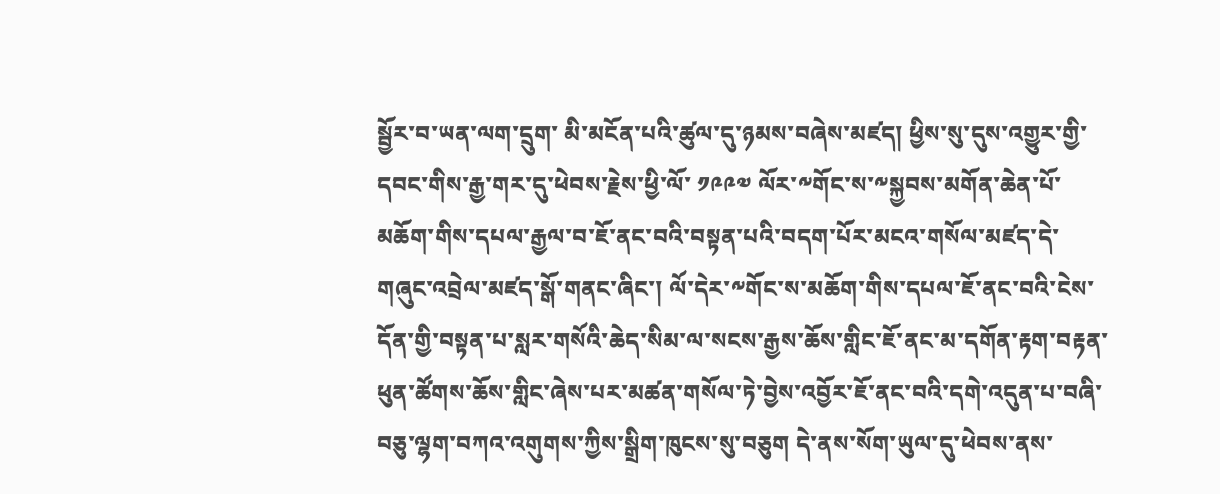སྦྱོར་བ་ཡན་ལག་དྲུག་ མི་མངོན་པའི་ཚུལ་དུ་ཉམས་བཞེས་མཛད། ཕྱིས་སུ་དུས་འགྱུར་གྱི་དབང་གིས་རྒྱ་གར་དུ་ཕེབས་རྗེས་ཕྱི་ལོ་ ༡༩༩༧ ལོར་༸གོང་ས་༸སྐྱབས་མགོན་ཆེན་པོ་མཆོག་གིས་དཔལ་རྒྱལ་བ་ཇོ་ནང་བའི་བསྟན་པའི་བདག་པོར་མངའ་གསོལ་མཛད་དེ་གཞུང་འབྲེལ་མཛད་སྒོ་གནང་ཞིང་། ལོ་དེར་༸གོང་ས་མཆོག་གིས་དཔལ་ཇོ་ནང་བའི་ངེས་དོན་གྱི་བསྟན་པ་སླར་གསོའི་ཆེད་སིམ་ལ་སངས་རྒྱས་ཆོས་གླིང་ཇོ་ནང་མ་དགོན་རྟག་བརྟན་ཕུན་ཚོགས་ཆོས་གླིང་ཞེས་པར་མཚན་གསོལ་ཏེ་བྱེས་འབྱོར་ཇོ་ནང་བའི་དགེ་འདུན་པ་བཞི་བཅུ་ལྷག་བཀའ་འགུགས་ཀྱིས་སྒྲིག་ཁུངས་སུ་བཅུག དེ་ནས་སོག་ཡུལ་དུ་ཕེབས་ནས་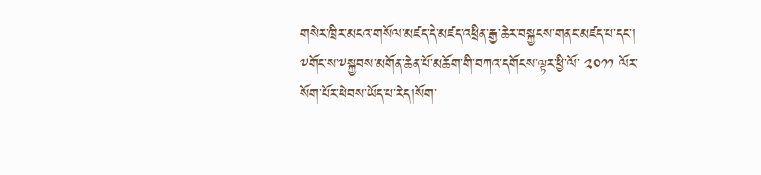གསེར་ཁྲིར་མངའ་གསོལ་མཛད་དེ་མཛད་འཕྲིན་རྒྱ་ཆེར་བསྐྱངས་གནང་མཛད་པ་དང་། ༸གོང་ས་༸སྐྱབས་མགོན་ཆེན་པོ་མཆོག་གི་བཀའ་དགོངས་ལྟར་ཕྱི་ལོ་ ༢༠༡༡ ལོར་སོག་པོར་ཕེབས་ཡོད་པ་རེད།སོག་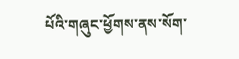པོའི་གཞུང་ཕྱོགས་ནས་སོག་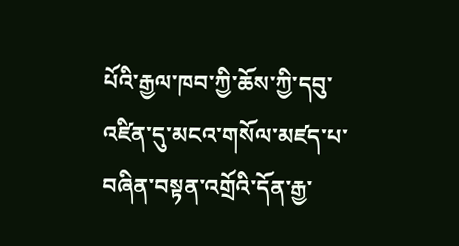པོའི་རྒྱལ་ཁབ་ཀྱི་ཆོས་ཀྱི་དབུ་འཛིན་དུ་མངའ་གསོལ་མཛད་པ་བཞིན་བསྟན་འགྲོའི་དོན་རྒྱ་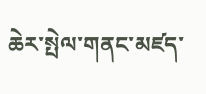ཆེར་སྤེལ་གནང་མཛད་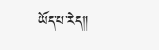ཡོད་པ་རེད༎